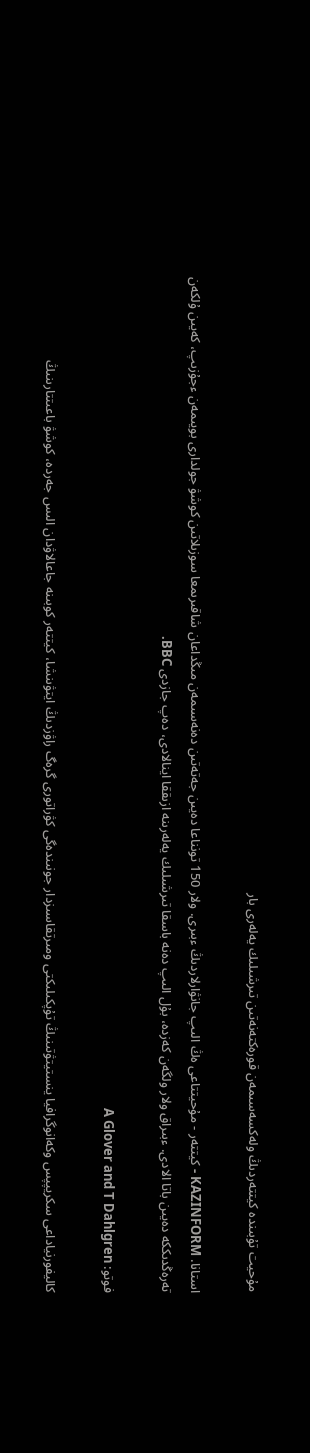مۇحيت تۇبىندە كيتتەردىڭ ولەكسەسىمەن قورەكتەنەتىن تىرشىلىك يەلەرى بار

استانا. KAZINFORM - كيتتەر - مۇحيتتاعى ەڭ الىپ جانۋارلاردىڭ ءبىرى. ولار 150 تونناعا دەيىن جەتەتىن دەنەسىمەن مىڭداعان شاقىرىمعا سوزىلاتىن كوشۋ جولدارى بويىمەن ءجۇزىپ، كەيىن ۇلكەن تەرەڭدىككە دەيىن باتا الادى. ءبىراق ولار ولگەن كەزدە، بۇل الىپ دەنە باسقا تىرشىلىك يەلەرىنە ازىققا اينالادى، دەپ جازدى BBC.

فوتو: A Glover and T Dahlgren

كاليفورنياداعى سكريپپس وكەانوگرافيا ينستيتۋتىنىڭ تۇپكىلىكتى ومىرتقاسىزدار جونىندەگى كۋراتورى گرەگ راۋزدىڭ ايتۋىنشا، كيتتەر كوبىنە جاعالاۋدان الىس جەردە، كوشۋ باعىتتارىنىڭ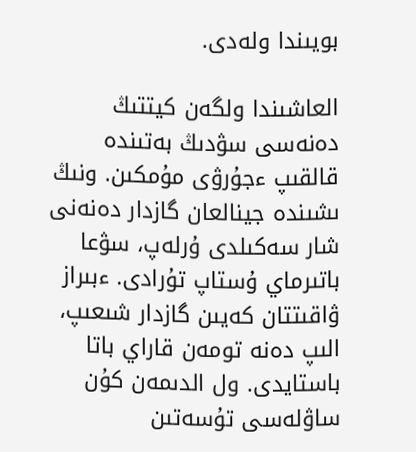بويىندا ولەدى.

العاشىندا ولگەن كيتتىڭ دەنەسى سۋدىڭ بەتىندە قالقىپ ءجۇرۋى مۇمكىن. ونىڭ ىشىندە جينالعان گازدار دەنەنى شار سەكىلدى ۇرلەپ، سۋعا باتىرماي ۇستاپ تۇرادى. ءبىراز ۋاقىتتان كەيىن گازدار شىعىپ، الىپ دەنە تومەن قاراي باتا باستايدى. ول الدىمەن كۇن ساۋلەسى تۇسەتىن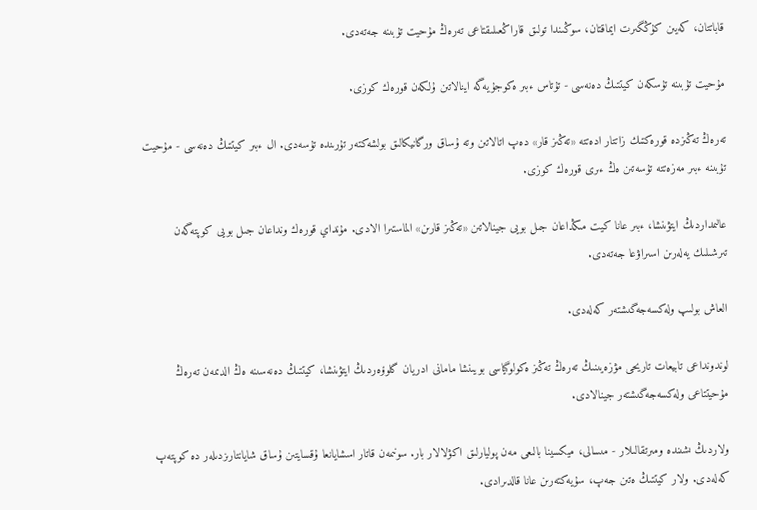قاباتتان، كەيىن كۇڭگىرت ايماقتان، سوڭىندا تولىق قاراڭعىلىقتاعى تەرەڭ مۇحيت تۇبىنە جەتەدى.

مۇحيت تۇبىنە تۇسكەن كيتتىڭ دەنەسى - تۇتاس ءبىر ەكوجۇيەگە اينالاتىن ۇلكەن قورەك كوزى.

تەرەڭ تەڭىزدە قورەكتىك زاتتار ادەتتە «تەڭىز قار» دەپ اتالاتىن وتە ۇساق ورگانيكالىق بولشەكتەر تۇرىندە تۇسەدى. ال ءبىر كيتتىڭ دەنەسى - مۇحيت تۇبىنە ءبىر مەزەتتە تۇسەتىن ەڭ ءىرى قورەك كوزى.

عالىمداردىڭ ايتۋىنشا، ءبىر عانا كيت مىڭداعان جىل بويى جينالاتىن «تەڭىز قارىن» الماستىرا الادى. مۇنداي قورەك ونداعان جىل بويى كوپتەگەن تىرشىلىك يەلەرىن اسىراۋعا جەتەدى.

العاش بولىپ ولەكسەجەگىشتەر كەلەدى.

لوندونداعى تابيعات تاريحى مۋزەيىنىڭ تەرەڭ تەڭىز ەكولوگياسى بويىنشا مامانى ادريان گلوۆەردىڭ ايتۋىنشا، كيتتىڭ دەنەسىنە ەڭ الدىمەن تەرەڭ مۇحيتتاعى ولەكسەجەگىشتەر جينالادى.

ولاردىڭ ىشىندە ومىرتقالىلار - مىسالى، ميكسينا بالىعى مەن پوليارلىق اكۋلالار بار. سونىمەن قاتار اسشايانعا ۇقسايتىن ۇساق شايانتارىزدىلەر دە كوپتەپ كەلەدى. ولار كيتتىڭ ەتىن جەپ، سۇيەكتەرىن عانا قالدىرادى.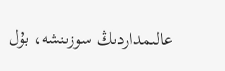عالىمداردىڭ سوزىنشە، بۇل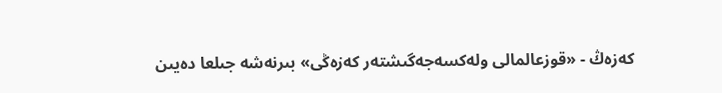كەزەڭ - «قوزعالمالى ولەكسەجەگىشتەر كەزەڭى» بىرنەشە جىلعا دەيىن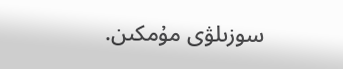سوزىلۋى مۇمكىن.